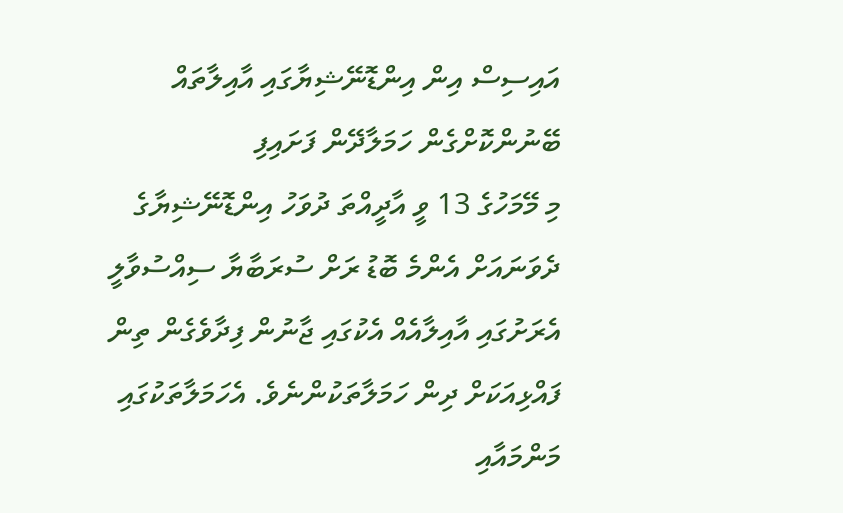އައިސިސް އިން އިންޑޮނޭޝިޔާގައި އާއިލާތައް ބޭނުންކޮށްގެން ހަމަލާދޭން ފަށައިފި
މި މޭމަހުގެ 13 ވީ އާދީއްތަ ދުވަހު އިންޑޮނޭޝިޔާގެ ދެވަނައަށް އެންމެ ބޮޑު ރަށް ސުރަބާޔާ ސިއްސުވާލީ އެރަށުގައި އާއިލާއެއް އެކުގައި ޖާނުން ފިދާވެގެން ތިން ފައްޅިއަކަށް ދިން ހަމަލާތަކުންނެވެ. އެހަމަލާތަކުގައި މަންމައާއި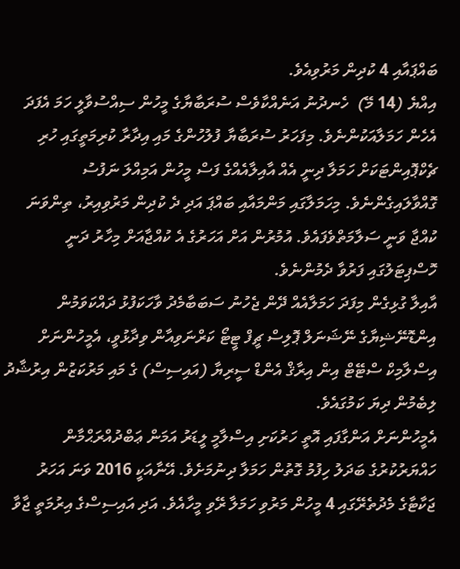ބައްޕައާއި 4 ކުދިން މަރުވިއެވެ.
އިއްޔެ (14 މޭ)  ހެނދުނު އަނެއްކާވެސް ސުރަބާޔާގެ މީހުން ސިއްސުވާލީ ހަމަ އެފަދަ އެހެން ހަމަލާއަކުންނެވެ. މިފަހަރު ސުރަބާޔާ ފުލުހުންގެ މައި އިދާރާ ކުރިމަތީގައި ހުރި ޗެކްޕޮއިންޓަކަށް ހަމަލާ ދިނީ އެއް އާއިލާއެއްގެ ފަސް މީހުން އަމިއްލަ ނަފުސު ގޮއްވާލައިގެންނެވެ. މިހަމަލާގައި މަންމައާއި ބައްޕަ އަދި ދެ ކުދިން މަރުވިއިރު، ތިންވަނަ ކުއްޖާ ވަނީ ސަލާމަތްވެފައެވެ. އުމުރުން އަށް އަހަރުގެ އެ ކުއްޖާއަށް މިހާރު ދަނީ ހޮސްޕިޓަލުގައި ފަރުވާ ދެމުންނެވެ.
އާއިލާ ގުޅިގެން މިފަދަ ހަމަލާއެއް ދޭން ޖެހުނު ސަބަބާމެދު ވާހަކަފުޅު ދައްކަވަމުން އިންޑޮނޭޝިޔާގެ ނޭޝަނަލް ޕޮލިސް ޗީފް ޓީޓޯ ކަރްނަވިއާން ވިދާޅުވީ، އެމީހުންނަށް އިސްލާމިކް ސްޓޭޓް އިން އިރާޤް އެންޑް ސީރިޔާ (އައިސިސް) ގެ މައި މަރުކަޒުން އިރުޝާދު ލިބެމުން ދިޔަ ކަމުގައެވެ.
އެމީހުންނަށް އަންގާފައި އޮތީ ހަރުކަށި އިސްލާމީ ލީޑަރު އަމަން ޢަބްދުއްރަޙްމާން ހައްޔަރުކުރުގެ ބަދަލު ހިފުމު ގޮތުން ހަމަލާ ދިނުމަށެވެ. އޭނާއަކީ 2016 ވަނަ އަހަރު ޖަކާޓާގެ މެދުތެރޭގައި 4 މީހުން މަރުވި ހަމަލާ ރޭވި މީހާއެވެ. އަދި އައިސިސްގެ އިރުމަތީ ޖާވާ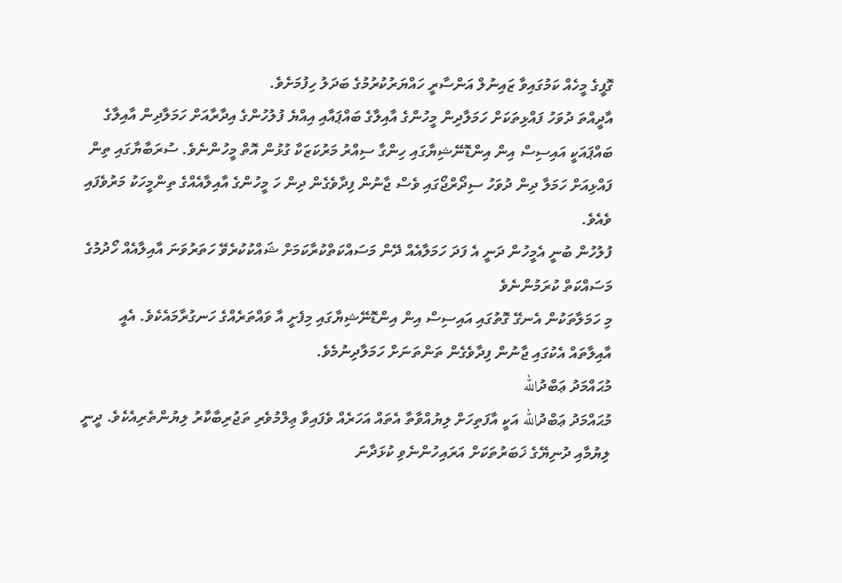ގޮފީގެ މީހެއް ކަމުގައިވާ ޒައިނުލް އަންސާރީ ހައްޔަރުކުރުމުގެ ބަދަލު ހިފުމަށެވެ.
އާދީއްތަ ދުވަހު ފައްޅިތަކަށް ހަމަލާދިން މީހުންގެ އާއިލާގެ ބައްޕައާއި އިއްޔެ ފުލުހުންގެ އިދާރާއަށް ހަމަލާދިން އާއިލާގެ ބައްޕައަކީ އައިސިސް އިން އިންޑޮނޭޝިޔާގައި ހިންގާ ސިއްރު މަރުކަޒަކާ ގުޅުން އޮތް މީހުންނެވެ. ސުރަބާޔާގައި ތިން ފައްޅިއަށް ހަމަލާ ދިން ދުވަހު ސިދޯރްޖޯގައި ވެސް ޖާނުން ފިދާވެގެން ދިން ހަ މީހުންގެ އާއިލާއެއްގެ ތިންމީހަކު މަރުވެފައި ވެއެވެ.
ފުލުހުން ބުނީ އެމީހުން ދަނީ އެ ފަދަ ހަމަލާއެއް ދޭން މަސައްކަތްކުރާކަމަށް ޝައްކުކުރެވޭ ހަތަރުވަނަ އާއިލާއެއް ހޯދުމުގެ މަސައްކަތް ކުރަމުންނެވެ
މި ހަމަލާތަކުން އެނގޭ ގޮތުގައި އައިސިސް އިން އިންޑޮނޭޝިޔާގައި މިފެށީ އާ ވައްތަރެއްގެ ހަނގުރާމައެކެވެ. އެއީ އާއިލާތައް އެކުގައި ޖާނުން ފިދާވެގެން ތަންތަނަށް ހަމަލާދިނުމެވެ.
މުޙައްމަދު ޢަބްދުالله
މުޙައްމަދު ޢަބްދުالله އަކީ އާފަތިހަށް ލިޔުއްވާތާ އެތައް އަހަރެއް ވެފައިވާ ޢިލްމުވެރި ތަޖުރިބާކާރު ލިޔުންތެރިއެކެވެ. ދީނީ ލިޔުމާއި ދުނިޔޭގެ ޚަބަރުތަކަށް އަރައިހުންނެވި ކުޅަދާނަ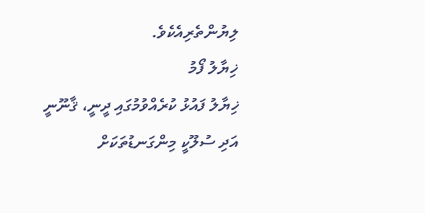ލިޔުންތެރިއެކެވެ.
ޚިޔާލު ފޯމު
ޚިޔާލު ފައުޅު ކުރެއްވުމުގައި ދީނީ، ޤާނޫނީ އަދި ސުލޫކީ މިންގަނޑުތަކަށް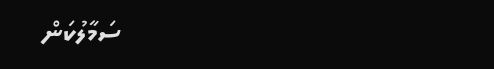ސަމާލުކަން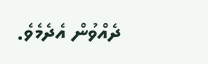ދެއްވުން އެދެމެވެ.